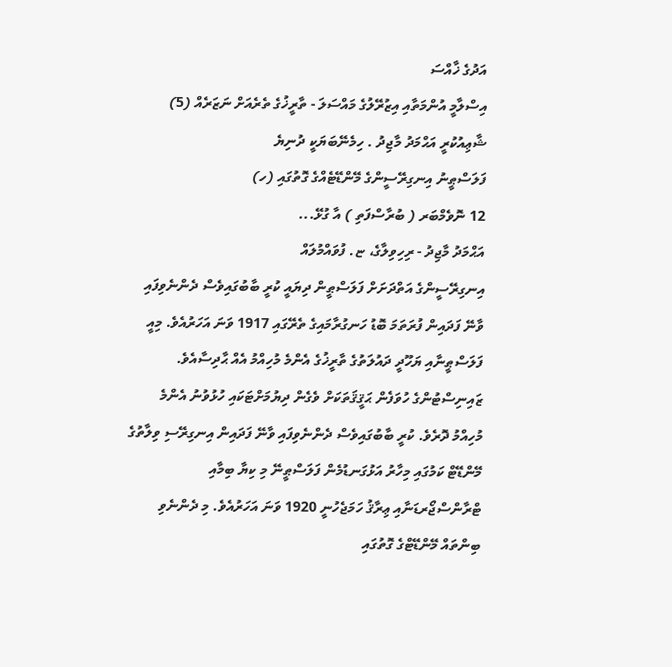އަދުގެ ޚާއްސަ
އިސްލާމީ އުންމަތާއި އިޒުރޭލުގެ މައްސަލަ - ތާރީޚުގެ ތެރެއަށް ނަޒަރެއް (5)
ޝާޢިއުކުރީ އަޙްމަދު މާޖިދު . ހިމެނޭބަޔަކީ ދުނިޔެ
ފަލަސްޠީނު އިނގިރޭސީންގެ މޭންޑޭޓެއްގެ ގޮތުގައި (ހ)
12 ނޮވެމްބަރ ( ބުރާސްފަތި ) އާ ގުޅޭ...
އަޙްމަދު މާޖިދު - ރިހިވިލާގެ، ޏ. ފުވައްމުލައް
އިނގިރޭސީންގެ އަތްދަށަށް ފަލަސްޠީން ދިޔައީ ކުރީ ބާބުގައިވެސް ދެންނެވިފައި ވާނޭ ފަދައިން ފުރަތަމަ ބޮޑު ހަނގުރާމައިގެ ތެރޭގައި 1917 ވަނަ އަހަރުއެވެ. މިއީ ފަލަސްޠީނާއި ޔަހޫދީ ދައުލަތުގެ ތާރީޚުގެ އެންމެ މުހިއްމު އެއް ޙާދިސާއެވެ. ޒައިނިސްޓުންގެ ހުވަފެން ޙަޤީޤަތަކަށް ވެގެން ދިޔުމަށްޓަކައި ހުޅުވުނު އެންމެ މުހިއްމު ދޮރެވެ. ކުރީ ބާބުގައިވެސް ދެންނެވިފައި ވާނޭ ފަދައިން އިނގިރޭސި ވިލާތުގެ މޭންޑޭޓް ކަމުގައި މިހާރު އަޅުގަނޑުމެން ފަލަސްޠީނޭ މި ކިޔާ ބިމާއި ޓްރާންސްޖޯރޑަނާއި ޢިރާޤު ހަމަޖެހުނީ 1920 ވަނަ އަހަރުއެވެ. މި ދެންނެވި ބިންތައް މޭންޑޭޓްގެ ގޮތުގައި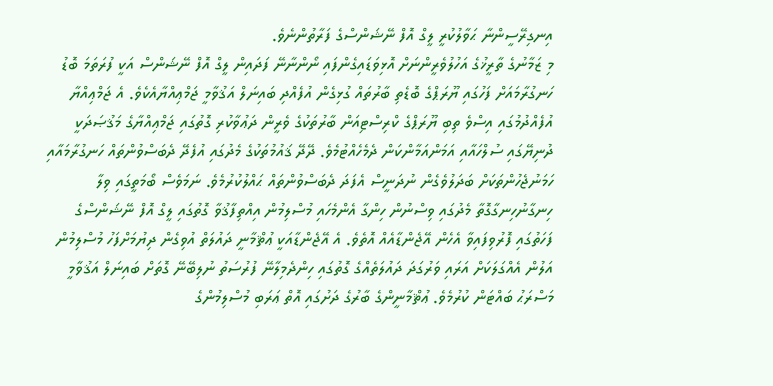އިނގިރޭސީންނާ ޙަވާލުކުރީ ލީގް އޮފް ނޭޝަންސްގެ ފަރާތުންނެވެ.
މި ޒަމާނުގެ ތާރީޚުގެ އަހުލުވެރީންނަށް އޮޅިވަޑައިގެންފައި ނޯންނާނޭ ފަދައިން ލީގް އޮފް ނޭޝަންސް އަކީ ފުރަތަމަ ބޮޑު ހަނގުރާމައަށް ފަހުގައި ޔޫރަޕްގެ ބޮޑެތި ބާރުތައް ގުޅިގެން އުފެއްދި ބައިނަލް އަޤުވާމީ ޖަމްޢިއްޔާއެކެވެ. އެ ޖަމްޢިއްޔާ އުފެއްދުމުގައި އިސްވެ ތިބި ޔޫރަޕްގެ ކްރިސްޓިއަން ބާރުތަކުގެ ވެރީން ދަޢުވާކުރި ގޮތުގައި ޖަމްޢިއްޔާގެ މަޤުޞަދަކީ ދުނިޔޭގައި ސުލްހައާއި އަމަންއަމާންކަން ދެމެހެއްޓުމެވެ. ދޭދޭ ޤައުމުތަކުގެ މެދުގައި އުފެދޭ ދެބަސްވުންތައް ހަނގުރާމައާއި ހަމަނުޖެހުންތަކަށް ބަދަލުވެގެން ނުދަނީސް އެފަދަ ދެބަސްވުންތައް ޙައްލުކުރުމެވެ. ނަމަވެސް ބޯމަތީގައި ވިލާ ހިނގާނުހިނގާގޮތާ މެދުގައި ވިސްނުން ހިންގާ އެންމެހައި މުސްލިމުން އިއްތިފާޤުވާ ގޮތުގައި ލީގް އޮފް ނޭޝަންސްގެ ފަހަތުގައި ފޮރުވިފައިވާ އެހެން އޭޖެންޑާއެއް އޮތެވެ. އެ އޭޖެންޑާއަކީ ޢުޘްމާނީ ދައުލަތް އުވިގެން ދިޔުމަށްފަހު މުސްލިމުން އަލުން އެއްގަލަކަށް އަރައި ވަރުގަދަ ދައުލަތެއްގެ ގޮތުގައި ހިންދެމިލާނޭ ފުރުސަތު ނުލިބޭނޭ ގޮތަށް ބައިނަލް އަޤުވާމީ މަސްރަޙު ބައްޓަން ކުރުމެވެ. ޢުޘްމާނީންގެ ބާރުގެ ދަށުގައި އޮތް ޢަރަބި މުސްލިމުންގެ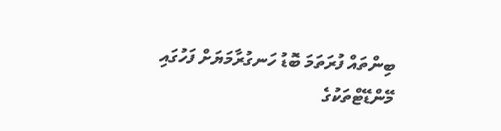ބިންތައް ފުރަތަމަ ބޮޑު ހަނގުރާމަޔަށް ފަހުގައި މޭންޑޭޓްތަކުގެ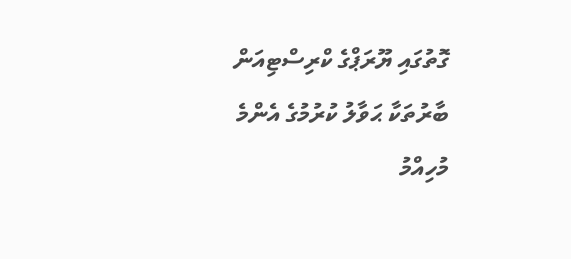ގޮތުގައި ޔޫރަޕްގެ ކްރިސްޓިއަން ބާރުތަކާ ޙަވާލު ކުރުމުގެ އެންމެ މުހިއްމު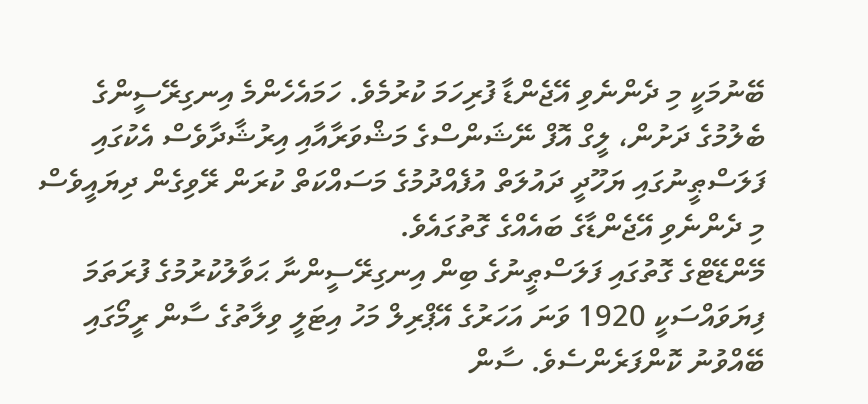ބޭނުމަކީ މި ދެންނެވި އޭޖެންޑާ ފުރިހަމަ ކުރުމެވެ. ހަމައެހެންމެ އިނގިރޭސީންގެ ބެލުމުގެ ދަށުން، ލީގް އޮފް ނޭޝަންސްގެ މަޝްވަރާއާއި އިރުޝާދާވެސް އެކުގައި ފަލަސްޠީނުގައި ޔަހޫދީ ދައުލަތް އުފެއްދުމުގެ މަސައްކަތް ކުރަން ރޭވިގެން ދިޔައީވެސް މި ދެންނެވި އޭޖެންޑާގެ ބައެއްގެ ގޮތުގައެވެ.
މޭންޑޭޓްގެ ގޮތުގައި ފަލަސްޠީނުގެ ބިން އިނގިރޭސީންނާ ޙަވާލުކުރުމުގެ ފުރަތަމަ ފިޔަވައްސަކީ 1920 ވަނަ އަހަރުގެ އޭޕްރިލް މަހު އިޓަލީ ވިލާތުގެ ސާން ރީމޯގައި ބޭއްވުނު ކޮންފަރެންސެވެ. ސާން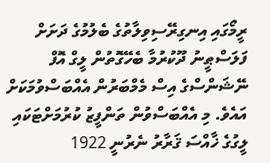ރީމޯގައި އިނގިރޭސިވިލާތުގެ ބެލުމުގެ ދަށަށް ފަލަސްޠީނު ދޫކުރުމާ ބެހޭގޮތުން ލީގް އޮފް ނޭޝަންސްގެ އިސް މެމްބަރުން އެއްބަސްވުމަކަށް އައެވެ. މި އެއްބަސްވުން ތަންފީޒު ކުރުމަށްޓަކައި ލީގުގެ ޚާއްސަ ޤަރާރު ނެރުނީ 1922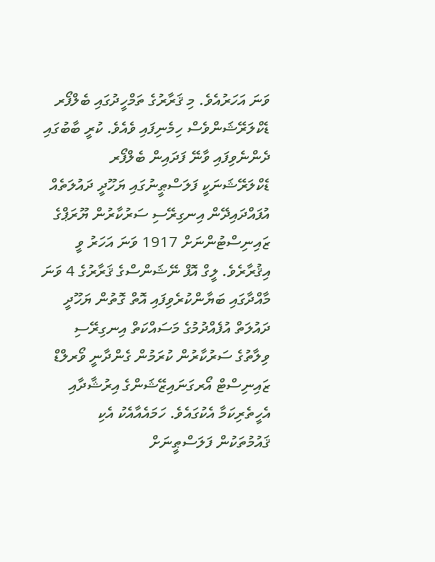ވަނަ އަހަރުއެވެ. މި ޤަރާރުގެ ތަމްހީދުގައި ބެލްފޯރ ޑެކްލަރޭޝަންވެސް ހިމެނިފައި ވެއެވެ. ކުރީ ބާބުގައި ދެންނެވިފައި ވާނޭ ފަދައިން ބެލްފޯރ ޑެކްލަރޭޝަނަކީ ފަލަސްޠީނުގައި ޔަހޫދީ ދައުލަތެއް އުފައްދައިދޭން އިނގިރޭސި ސަރުކާރުން ޔޫރަޕްގެ ޒައިނިސްޓުންނަށް 1917 ވަނަ އަހަރު ވީ އިޤުރާރެވެ. ލީގް އޮފް ނޭޝަންސްގެ ޤަރާރުގެ 4 ވަނަ މާއްދާގައި ބަޔާންކުރެވިފައި އޮތް ގޮތުން ޔަހޫދީ ދައުލަތް އުފެއްދުމުގެ މަސައްކަތް އިނގިރޭސި ވިލާތުގެ ސަރުކާރުން ކުރަމުން ގެންދާނީ ވޯރލްޑް ޒައިނިސްޓް އޯރގަނައިޒޭޝަންގެ އިރުޝާދާއި އެހީތެރިކަމާ އެކުގައެވެ. ހަމައެއާއެކު އެކި ޤައުމުތަކުން ފަލަސްޠީނަށް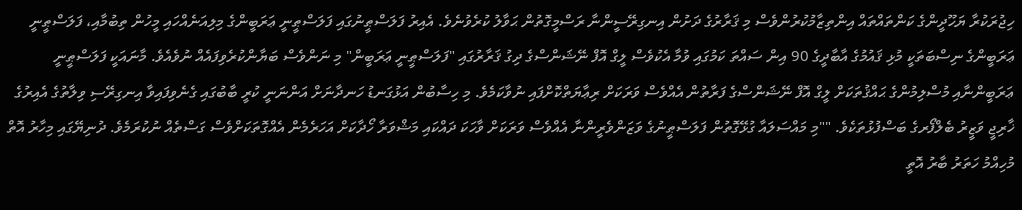ހިޖުރަކުރާ ޔަހޫދީންގެ ކަންތައްތައް އިންތިޒާމުކުރުންވެސް މި ޤަރާރުގެ ދަށުން އިނގިރޭސީންނާ ރަސްމީގޮތުން ޙަވާލު ކުރެވުނެވެ. އެއިރު ފަލަސްޠީނުގައި ފަލަސްޠީނީ ޢަރަބީންގެ މިލިއަނެއްހައި މީހުން ތިބުމާއި، ފަލަސްޠީނީ ޢަރަބީންގެ ނިސްބަތަކީ މުޅި ޤައުމުގެ އާބާދީގެ 90 އިން ސައްތަ ކަމުގައި ވުމާ އެކުވެސް ލީގް އޮފް ނޭޝަންސްގެ ދިގު ޤަރާރުގައި "ފަލަސްޠީނީ ޢަރަބީން" މި ނަންވެސް ބަޔާންކުރެވިފައެއް ނުވެއެވެ. މާނައަކީ ފަލަސްޠީނީ ޢަރަބީންނާއި މުސްލިމުންގެ ޙައްޤުތަކަށް ލީގް އޮފް ނޭޝަންސްގެ ފަރާތުން އެއްވެސް ވަރަކަށް ރިޢާޔަތްކޮށްފައި ނުވާކަމެވެ. މި ހިސާބުން އަޅުގަނޑު ހަނދާނަށް އަންނަނީ ކުރީ ބާބުގައި ގެނެވިފައިވާ އިނގިރޭސި ވިލާތުގެ އެއިރުގެ ޚާރިޖީ ވަޒީރު ބެލްފޯރގެ ބަސްފުޅުތަކެވެ. ""މި މައްސަލައާ ގުޅޭގޮތުން ފަލަސްޠީނުގެ ވަޒަންވެރީންނާ އެއްވެސް ވަރަކަށް ވާހަކަ ދައްކައި މަޝްވަރާ ހޯދާކަށް އަހަރެމެން އެއްގޮތަކަށްވެސް ގަސްތެއް ނުކުރަމެވެ. ދުނިޔޭގައި މިހާރު އޮތް މުހިއްމު ހަތަރު ބާރު އޮތީ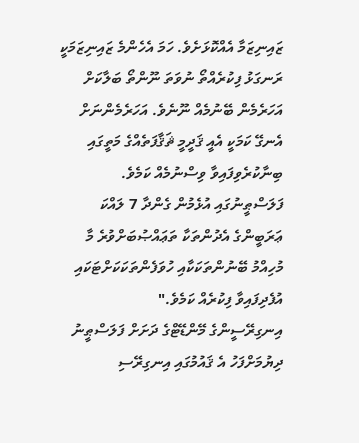ޒައިނިޒަމާ އެއްކޮޅަށެވެ. ހަމަ އެހެންމެ ޒައިނިޒަމަކީ ރަނގަޅު ފިކުރެއްތޯ ނުވަތަ ނޫންތޯ ބަލާކަށް އަހަރެމެން ބޭނުމެއް ނޫނެވެ. އަހަރެމެންނަށް އެނގޭ ކަމަކީ އެއީ ޤަދީމީ ޘަޤާފަތެއްގެ މަތީގައި ބިނާކުރެވިފައިވާ ވިސްނުމެއް ކަމެވެ. ފަލަސްޠީނުގައި އުޅެމުން ގެންދާ 7 ލައްކަ ޢަރަބީންގެ އެދުންތަކާ ތަޢައްޞުބަށްވުރެ މާ މުހިއްމު ބޭނުންތަކަކާއި ހުވަފެންތަކަކަށްޓަކައި އުފެދިފައިވާ ފިކުރެއް ކަމެވެ."
އިނގިރޭސީންގެ މޭންޑޭޓްގެ ދަށަށް ފަލަސްޠީނު ދިޔުމަށްފަހު އެ ޤައުމުގައި އިނގިރޭސި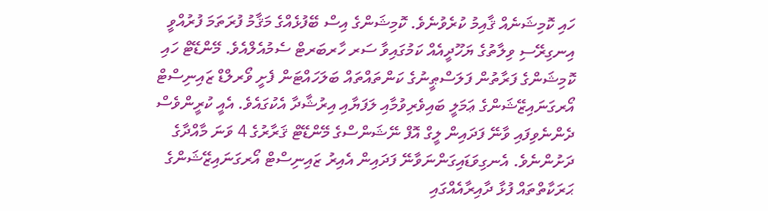ހައި ކޮމިޝަނެއް ޤާއިމު ކުރެވުނެވެ. ކޮމިޝަންގެ އިސް ބޭފުޅެއްގެ މަޤާމު ފުރަތަމަ ފުރުއްވީ އިނގިރޭސި ވިލާތުގެ ޔަހޫދީއެއް ކަމުގައިވާ ސަރ ހާރބަރޓް ސެމުއެލްއެވެ. މޭންޑޭޓް ހައި ކޮމިޝަންގެ ފަރާތުން ފަލަސްޠީނުގެ ކަންތައްތައް ބަލަހައްޓަން ފެށީ ވޯރލްޑް ޒައިނިސްޓް އޯރގަނައިޒޭޝަންގެ ޢަމަލީ ބައިވެރިވުމާއި ލަފަޔާއި އިރުޝާދާ އެކުގައެވެ. އެއީ ކުރީންވެސް ދެންނެވިފައި ވާނޭ ފަދައިން ލީގް އޮފް ނޭޝަންސްގެ މޭންޑޭޓް ޤަރާރުގެ 4 ވަނަ މާއްދާގެ ދަށުންނެވެ. އެނގިވަޑައިގަންނަވާނޭ ފަދައިން އެއިރު ޒައިނިސްޓް އޯރގަނައިޒޭޝަންގެ ޙަރަކާތްތައް ފުޅާ ދާއިރާއެއްގައި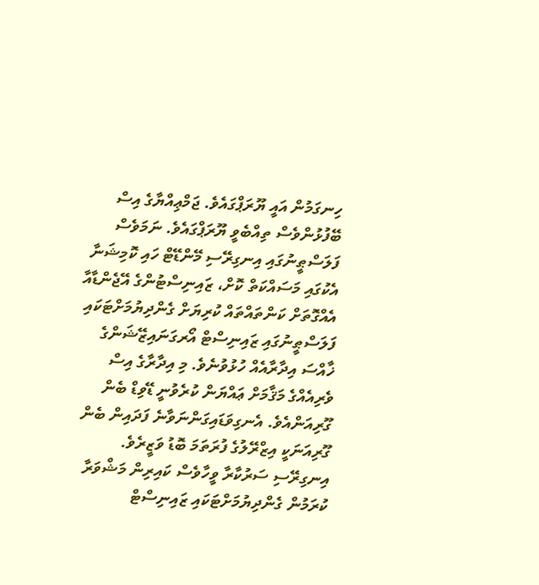ހިނގަމުން އައީ ޔޫރަޕްގައެވެ. ޖަމްޢިއްޔާގެ އިސް ބޭފުޅުންވެސް ތިއްބެވީ ޔޫރަޕްގައެވެ. ނަމަވެސް ފަލަސްޠީނުގައި އިނގިރޭސި މޭންޑޭޓް ހައި ކޮމިޝަނާ އެކުގައި މަސައްކަތް ކޮށް، ޒައިނިސްޓުންގެ އޭޖެންޑާއާ އެއްގޮތަށް ކަންތައްތައް ކުރިޔަށް ގެންދިޔުމަށްޓަކައި ފަލަސްޠީނުގައި ޒައިނިސްޓް އޯރގަނައިޒޭޝަންގެ ޚާއްސަ އިދާރާއެއް ހުޅުވުނެވެ. މި އިދާރާގެ އިސް ވެރިއެއްގެ މަޤާމަށް ޢައްޔަން ކުރެވުނީ ޑޭވިޑް ބެން ގޫރިއަންއެވެ. އެނގިވަޑައިގަންނަވާނެ ފަދައިން ބެން ގޫރިއަނަކީ އިޒްރޭލުގެ ފުރަތަމަ ބޮޑު ވަޒީރެވެ. އިނގިރޭސި ސަރުކާރާ ވީހާވެސް ކައިރިން މަޝްވަރާ ކުރަމުން ގެންދިޔުމަށްޓަކައި ޒައިނިސްޓް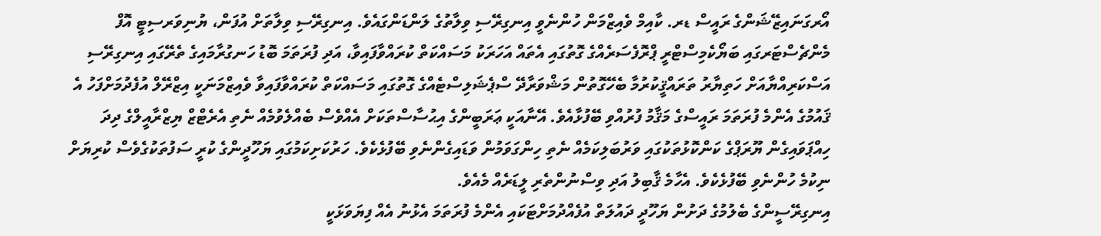އޯރގަނައިޒޭޝަންގެ ރައީސް ޑރ. ކާއިމް ވެއިޒްމަން ހުންނެވީ އިނގިރޭސި ވިލާތުގެ ލަންޑަންގައެވެ. އިނގިރޭސި ވިލާތަށް އުފަން، ޔުނިވަރސިޓީ އޮފް މެންޗެސްޓަރގައި ބަޔޯކެމިސްޓްރީ ޕްރޮފެސަރެއްގެ ގޮތުގައި އެތައް އަހަރަކު މަސައްކަތް ކުރައްވާފައިވާ، އަދި ފުރަތަމަ ބޮޑު ހަނގުރާމައިގެ ތެރޭގައި އިނގިރޭސި އަސްކަރިއްޔާއަށް ހަތިޔާރު ތަރައްޤީކުރުމާ ބެހޭގޮތުން މަޝްވަރާދޭ ސްޕެޝަލިސްޓެއްގެ ގޮތުގައި މަސައްކަތް ކުރައްވާފައިވާ ވެއިޒްމަނަކީ އިޒްރޭލް އުފެދުމަށްފަހު އެ ޤައުމުގެ އެންމެ ފުރަތަމަ ރައީސްގެ މަޤާމު ފުރުއްވި ބޭފުޅާއެވެ. އޭނާއަކީ ޢަރަބީންގެ އިޙުސާސްތަކަށް އެއްވެސް ބެއްލެވުމެއް ނެތި އެރެޓްޒް ޔިޒްރާއީލްގެ ދިދަ ހިއްޕަވައިގެން ޔޫރަޕްގެ ކަންކޮޅުތަކުގައި ވަރުބަލިކަމެއް ނެތި ހިންގަވަމުން ވަޑައިގެންނެވި ބޭފުޅެކެވެ. ހަރުކަށިކަމުގައި ޔަހޫދީންގެ ކުރީ ސަފުތަކުގެވެސް ކުރިޔަށް ނިކުމެ ހުންނެވި ބޭފުޅެކެވެ. އެހާމެ ޤާބިލު އަދި ވިސްނުންތެރި ލީޑަރެއް މެއެވެ.
އިނގިރޭސީންގެ ބެލުމުގެ ދަށުން ޔަހޫދީ ދައުލަތް އުފެއްދުމަށްޓަކައި އެންމެ ފުރަތަމަ އެޅުނު އެއް ފިޔަވަޅަކީ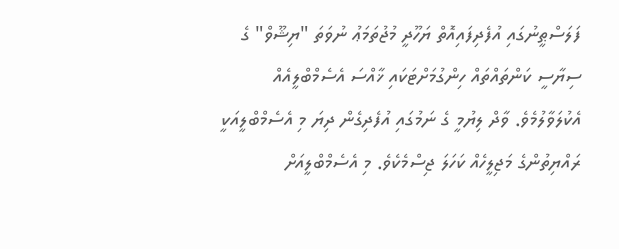ފަލަސްޠީނުގައި އުފެދިފައިއޮތް ޔަހޫދީ މުޖުތަމަޢު ނުވަތަ "ޔިޝޫވް" ގެ ސިޔާސީ ކަންތައްތައް ހިންގުމަށްޓަކައި ޚާއްސަ އެސެމްބްލީއެއް އެކުލަވާލުމެވެ. ވާދް ލިޔުމީ ގެ ނަމުގައި އުފެދިގެން ދިޔަ މި އެސެމްބްލީއަކީ ރައްޔިތުންގެ މަޖިލީހެއް ކަހަލަ ޖިސްމެކެވެ. މި އެސެމްބްލީއަށް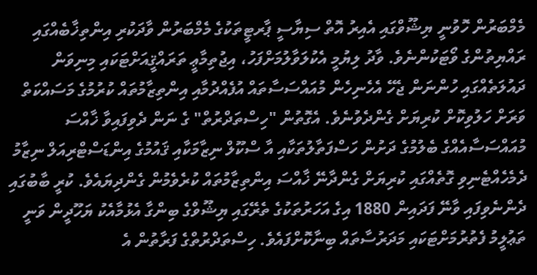މެމްބަރުން ހޮވުނީ ޔިޝޫވްގައި އެއިރު އޮތް ސިޔާސީ ޕާރޓީތަކުގެ މެމްބަރުން ވާދަކުރި އިންތިޚާބެއްގައި ރައްޔިތުންގެ ވޯޓަކުންނެވެ. ވާދު ލިޔުމީ އެކުލަވާލުމަށްފަހު، އިޖުތިމާޢީ ތަރައްޤީއަށްޓަކައި މިނިވަން ދައުލަތެއްގައި ހުންނަން ޖެހޭ އެހެނިހެން މުއައްސަސާތައް އުފެއްދުމާއި އިންތިޒާމުތައް ކުރުމުގެ މަސައްކަތް ވަރަށް ހަލުވިކޮށް ކުރިޔަށް ގެންދެވުނެވެ. އެގޮތުން "ހިސްތަދްރުތް" ގެ ނަން ދެވިފައިވާ ޚާއްސަ މުއައްސަސާއެއްގެ ބެލުމުގެ ދަށުން ހަސްފަތާލުތަކާއި އާ ސްކޫލް ނިޒާމަކާއި ޤައުމުގެ އިންޑަސްޓްރިއަލް ނިޒާމު ދެމެހެއްޓެނިވި ގޮތެއްގައި ކުރިޔަށް ގެންދާނޭ ޚާއްސަ އިންތިޒާމުތައް ކުރެވެމުން ގެންދިޔައެވެ. ކުރީ ބާބުގައި ދެންނެވިފައި ވާނޭ ފަދައިން 1880 އިގެ އަހަރުތަކުގެ ތެރޭގައި ޔިޝޫވްގެ ބިންގާ އެޅުމާއެކު ޔަހޫދީން ވަނީ ތަޢުލީމު ފެތުރުމަށްޓަކައި މަދަރުސާތައް ބިނާކޮށްފައެވެ. ހިސްތަދްރުތްގެ ފަރާތުން އެ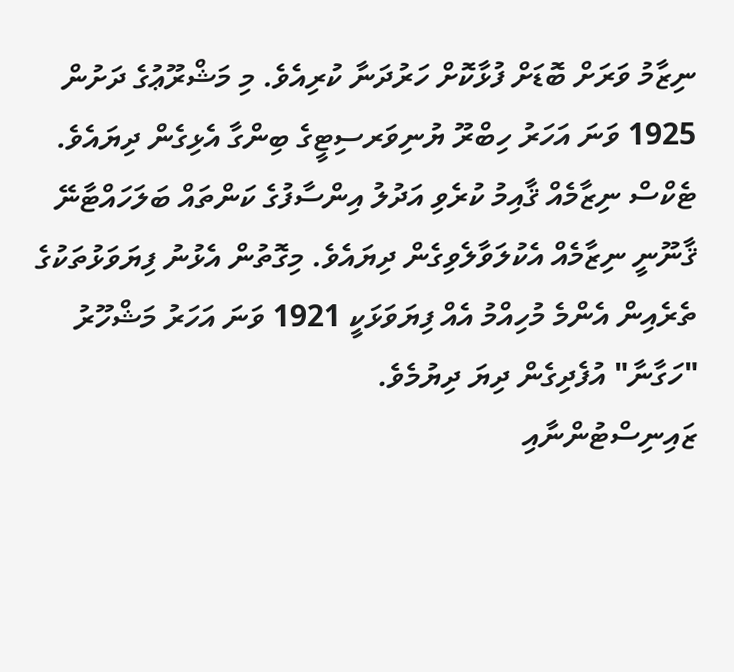ނިޒާމު ވަރަށް ބޮޑަށް ފުޅާކޮށް ހަރުދަނާ ކުރިއެވެ. މި މަޝްރޫޢުގެ ދަށުން 1925 ވަނަ އަހަރު ހިބްރޫ ޔުނިވަރސިޓީގެ ބިންގާ އެޅިގެން ދިޔައެވެ. ޓެކްސް ނިޒާމެއް ޤާއިމު ކުރެވި އަދުލު އިންސާފުގެ ކަންތައް ބަލަހައްޓާނޭ ޤާނޫނީ ނިޒާމެއް އެކުލަވާލެވިގެން ދިޔައެވެ. މިގޮތުން އެޅުނު ފިޔަވަޅުތަކުގެ ތެރެއިން އެންމެ މުހިއްމު އެއް ފިޔަވަޅަކީ 1921 ވަނަ އަހަރު މަޝްހޫރު "ހަގާނާ" އުފެދިގެން ދިޔަ ދިޔުމެވެ.
ޒައިނިސްޓުންނާއި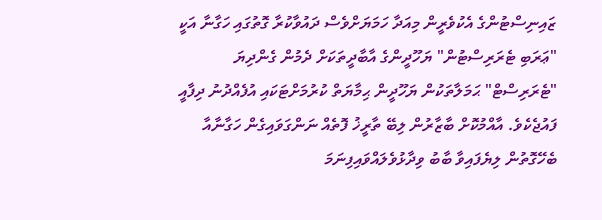ޒައިނިސްޓުންގެ އެކުވެރީން މިއަދާ ހަމަޔަށްވެސް ދައުވާކުރާ ގޮތުގައި ހަގާނާ އަކީ "ޢަރަބި ޓެރަރިސްޓުން" ޔަހޫދީންގެ އާބާދީތަކަށް ދެމުން ގެންދިޔަ "ޓެރަރިސްޓް" ޙަމަލާތަކުން ޔަހޫދީން ޙިމާޔަތް ކުރުމަށްޓަކައި އުފެއްދުނު ދިފާއީ ފައުޖެކެވެ. އާއްމުކޮށް ބާޒާރުން ލިބޭ ތާރީޚު ފޮތެއް ނަންގަވައިގެން ހަގާނާއާ ބެހޭގޮތުން ލިޔެފައިވާ ބާބު ވިދާޅުވެލައްވައިފިނަމަ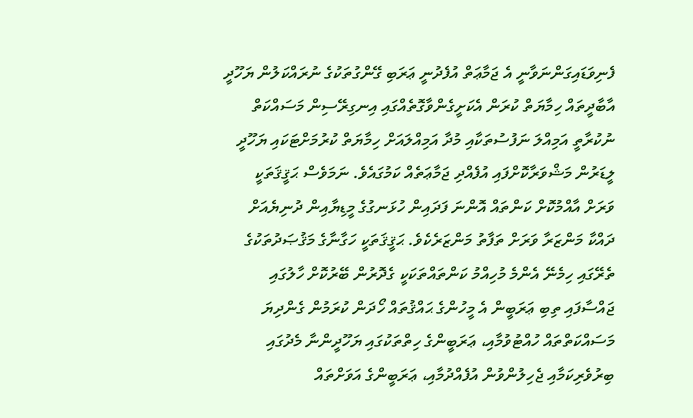ފެނިވަޑައިގަންނަވާނީ އެ ޖަމާޢަތް އުފެދުނީ ޢަރަބި ގޭންގުތަކުގެ ނުރައްކަލުން ޔަހޫދީ އާބާދީތައް ހިމާޔަތް ކުރަން އެކަށީގެންވާގޮތެއްގައި އިނގިރޭސިން މަސައްކަތް ނުކުރާތީ އަމިއްލަ ނަފުސުތަކާއި މުދާ އަމިއްލައަށް ހިމާޔަތް ކުރުމަށްޓަކައި ޔަހޫދީ ލީޑަރުން މަޝްވަރާކޮށްފައި އުފެއްދި ޖަމާޢަތެއް ކަމުގައެވެ. ނަމަވެސް ޙަޤީޤަތަކީ ވަރަށް އާއްމުކޮށް ކަންތައް އޮންނަ ފަދައިން ހުޅަނގުގެ މީޑިޔާއިން ދުނިޔެއަށް ދައްކާ މަންޒަރާ ވަރަށް ތަފާތު މަންޒަރެކެވެ. ޙަޤީޤަތަކީ ހަގާނާގެ މަޤުޞަދުތަކުގެ ތެރޭގައި ހިމެނޭ އެންމެ މުހިއްމު ކަންތައްތަކަކީ ގެދޮރުން ބޭރުކޮށް ހާލުގައި ޖައްސާފައި ތިބި ޢަރަބީން އެ މީހުންގެ ޙައްޤުތައް ހޯދަން ކުރަމުން ގެންދިޔަ މަސައްކަތްތައް ހުއްޓުވުމާއި، ޢަރަބީންގެ ހިތްތަކުގައި ޔަހޫދީންނާ މެދުގައި ބިރުވެރިކަމާއި ޖެހިލުންވުން އުފެއްދުމާއި، ޢަރަބީންގެ އަވަށްތައް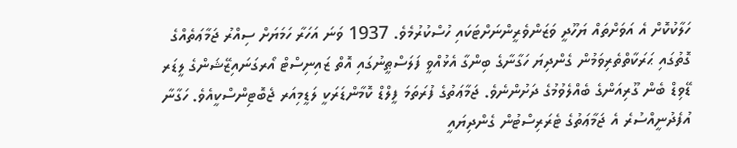ހަލާކުކޮށް އެ އަވަށްތައް ޔަހޫދީ ވަޒަންވެރީންނަށްޓަކައި ހުސްކުރުމެވެ. 1937 ވަނަ އަހަރާ ހަމަޔަށް ސިއްރު ޖަމާޢަތެއްގެ ގޮތުގައި ޙަރަކާތްތެރިވަމުން ގެންދިޔަ ހަގާނާގެ ބިންގާ އެޅުއްވީ ފަލަސްޠީނުގައި އޮތް ޒައިނިސްޓް އޯރގަނައިޒޭޝަންގެ ލީޑަރ ޑޭވިޑް ބެން ގޫރިއަންގެ ބެއްލެވުމުގެ ދަށުންނެވެ. ޖަމާޢަތުގެ ފުރަތަމަ ފީލްޑް ކޮމާންޑަރަކީ ލަޑީމިއަރ ޖެބޮޓިންސްކީއެވެ. ހަގާނާ އުފެދުނީއްސުރެ އެ ޖަމާޢަތުގެ ޓެރަރިސްޓުން ގެންދިޔައީ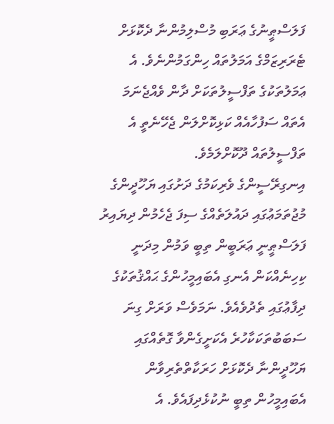ފަލަސްޠީނުގެ ޢަރަބި މުސްލިމުންނާ ދެކޮޅަށް ޓެރަރިޒަމްގެ އަމަލުތައް ހިންގަމުންނެވެ. އެ ޢަމަލުތަކުގެ ތަފްސީލުތަކަށް ދާން ވެއްޖެނަމަ އެތައް ސަފުހާއެއް ކަޅިކޮށްލަން ޖެހޭނެތީ އެ ތަފްސީލުތައް ދޫކޮށްލަމެވެ.
އިނގިރޭސީންގެ ވެރިކަމުގެ ދަށުގައި ޔަހޫދީންގެ މުޖުތަމަޢުގައި ދައުލަތެއްގެ ސިފަ ޖެހެމުން ދިޔައިރު ފަލަސްޠީނީ ޢަރަބީން ތިބީ ވަމުން މިދަނީ ކިހިނެއްކަން އެނގި އެބައިމީހުންގެ ޙައްޤުތަކުގެ ދިފާޢުގައި ތެދުވެއެވެ. ނަމަވެސް ވަރަށް ގިނަ ސަބަބުތަކަކާހުރެ އެކަށީގެންވާ ގޮތެއްގައި ޔަހޫދީންނާ ދެކޮޅަށް ހަރަކާތްތެރިވާން އެބައިމީހުން ތިބީ ނުކުޅެދިފައެވެ. އެ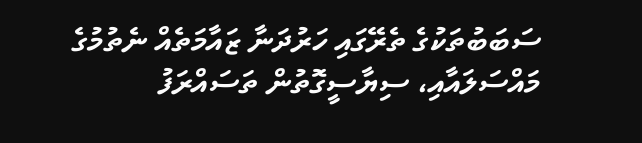ސަބަބުތަކުގެ ތެރޭގައި ހަރުދަނާ ޒައާމަތެއް ނެތުމުގެ މައްސަލައާއި، ސިޔާސީގޮތުން ތަސައްރަފު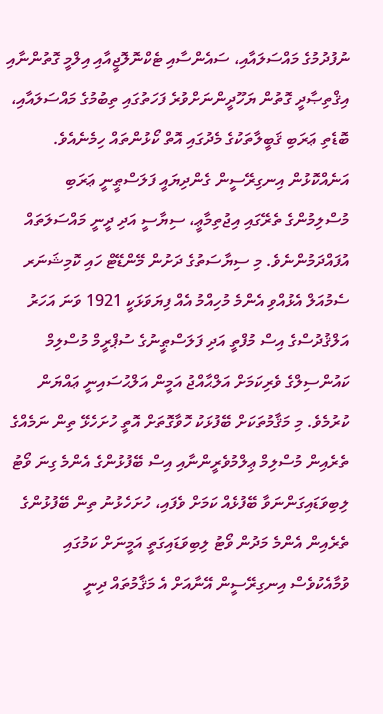ނުފުދުމުގެ މައްސަލައާއި، ސައެންސާއި ޓެކްނޮލޮޖީއާއި އިލްމީ ގޮތުންނާއި އިޤްތިޞާދީ ގޮތުން ޔަހޫދީންނަށްވުރެ ފަހަތުގައި ތިބުމުގެ މައްސަލައާއި، ބޮޑެތި ޢަރަބި ޤަބީލާތަކުގެ މެދުގައި އޮތް ކޯޅުންތައް ހިމެނެއެވެ.
އަނެއްކޮޅުން އިނގިރޭސީން ގެންދިޔައީ ފަލަސްޠީނީ ޢަރަބި މުސްލިމުންގެ ތެރޭގައި އިޖުތިމާޢީ، ސިޔާސީ އަދި ދީނީ މައްސަލަތައް އުފައްދަމުންނެވެ. މި ސިޔާސަތުގެ ދަށުން މޭންޑޭޓް ހައި ކޮމިޝަނަރ ސެމުއަލް އެޅުއްވި އެންމެ މުހިއްމު އެއް ފިޔަވަޅަކީ 1921 ވަނަ އަހަރު އަލްޤުދުސްގެ އިސް މުފްތީ އަދި ފަލަސްޠީނުގެ ސުޕްރީމް މުސްލިމް ކައުންސިލްގެ ވެރިކަމަށް އަލްޙާއްޖު އަމީން އަލްޙުސައިނީ ޢައްޔަން ކުރުމެވެ. މި މަޤާމުތަކަށް ބޭފުޅަކު ހޮވާގޮތަށް އޮތީ ހުށަހެޅޭ ތިން ނަމެއްގެ ތެރެއިން މުސްލިމް ޢިލްމުވެރީންނާއި އިސް ބޭފުޅުންގެ އެންމެ ގިނަ ވޯޓު ލިބިވަޑައިގަންނަވާ ބޭފުޅެއް ކަމަށް ވެފައި، ހުށަހެޅުނު ތިން ބޭފުޅުންގެ ތެރެއިން އެންމެ މަދުން ވޯޓު ލިބިވަޑައިގަތީ އަމީނަށް ކަމުގައި ވުމާއެކުވެސް އިނގިރޭސީން އޭނާއަށް އެ މަޤާމުތައް ދިނީ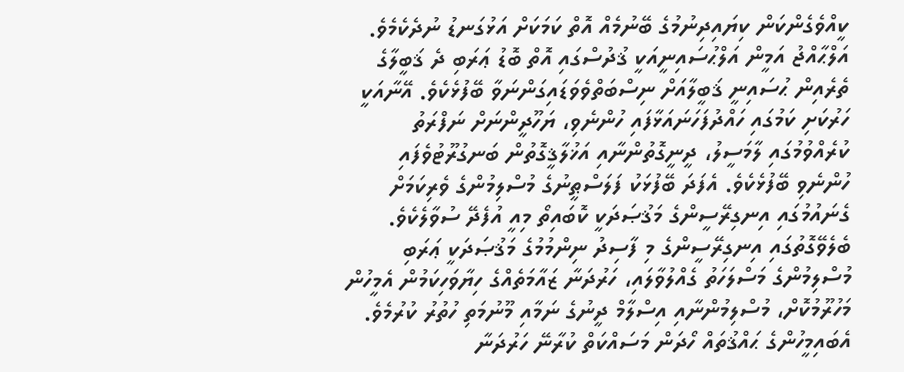ކީއްވެގެންކަން ކިޔައިދިނުމުގެ ބޭނުމެއް އޮތް ކަމަކަށް އަޅުގަނޑު ނުދެކެމެވެ.
އަލްޙާއްޖު އަމީން އަލްޙުސައިނީއަކީ ޤުދުސްގައި އޮތް ބޮޑު ޢަރަބި ދެ ޤަބީލާގެ ތެރެއިން ޙުސައިނީ ޤަބީލާއަށް ނިސްބަތްވެވަޑައިގަންނަވާ ބޭފުޅެކެވެ. އޭނާއަކީ ހަރުކަށި ކަމުގައި ހައްދުފަހަނައަޅާފައި ހުންނެވި، ޔަހޫދީންނަށް ނަފްރަތު ކުރެއްވުމުގައި ލާމަސީލު، ދީނީގޮތުންނާއި އަޚުލާޤީގޮތުން ބަނގުރޫޓުވެފައި ހުންނެވި ބޭފުޅެކެވެ. އެފަދަ ބޭފުޅަކު ފަލަސްޠީނުގެ މުސްލިމުންގެ ވެރިކަމަށް ގެނައުމުގައި އިނގިރޭސީންގެ މަޤުޞަދަކީ ކޮބައިތޯ މިއީ އުފެދޭ ސުވާލެކެވެ. ބެލެވޭގޮތުގައި އިނގިރޭސީންގެ މި ފާސިދު ނިންމުމުގެ މަޤުޞަދަކީ ޢަރަބި މުސްލިމުންގެ މަސްލަހަތު ގެއްލުވާލައި، ހަރުދަނާ ޒައާމަތެއްގެ ހިޔާވަހިކަމުން އެމީހުން މަހުރޫމުކޮށް، މުސްލިމުންނާއި އިސްލާމް ދީނުގެ ނަމާއި މޫނުމަތި ހުތުރު ކުރުމެވެ. އެބައިމީހުންގެ ޙައްޤުތައް ހޯދަން މަސައްކަތް ކުރާނޭ ހަރުދަނާ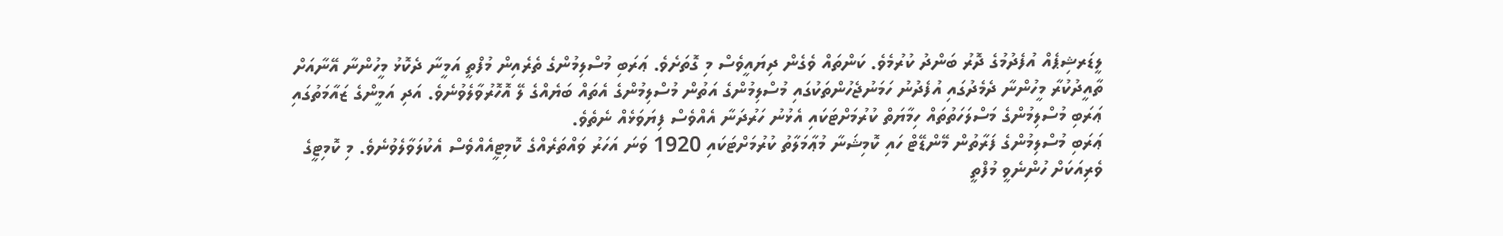ލީޑަރޝިޕެއް އުފެދުމުގެ ދޮރު ބަންދު ކުރުމެވެ. ކަންތައް ވެގެން ދިޔައީވެސް މި ގޮތަށެވެ. ޢަރަބި މުސްލިމުންގެ ތެރެއިން މުފްތީ އަމީނާ ދެކޮޅު މީހުންނާ އޭނާއަށް ތާއީދުކުރާ މީހުންނާ ދެމެދުގައި އުފެދުނު ހަމަނުޖެހުންތަކުގައި މުސްލިމުންގެ އަތުން މުސްލިމުންގެ އެތައް ބަޔެއްގެ ލޭ އޮހޮރުވާލެވުނެވެ. އަދި އަމީންގެ ޒައާމަތުގައި ޢަރަބި މުސްލިމުންގެ މަސްލަހަތުތައް ހިމާޔަތް ކުރުމަށްޓަކައި އެޅުނު ހަރުދަނާ އެއްވެސް ފިޔަވަޅެއް ނެތެވެ.
ޢަރަބި މުސްލިމުންގެ ފަރާތުން މޭންޑޭޓް ހައި ކޮމިޝަނާ މުޢާމަލާތު ކުރުމަށްޓަކައި 1920 ވަނަ އަހަރު ވައްތަރެއްގެ ކޮމިޓީއެއްވެސް އެކުލަވާލެވުނެވެ. މި ކޮމިޓީގެ ވެރިއަކަށް ހުންނެވީ މުފްތީ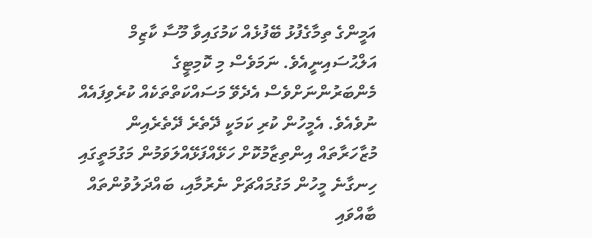އަމީންގެ ތިމާގެފުޅު ބޭފުޅެއް ކަމުގައިވާ މޫސާ ކާޒިމް އަލްޙުސައިނީއެވެ. ނަމަވެސް މި ކޮމިޓީގެ މެންބަރުންނަށްވެސް އެދެވޭ މަސައްކަތްތަކެއް ކުރެވިފައެއް ނުވެއެވެ. އެމީހުން ކުރި ކަމަކީ ދޭތެރެ ދޭތެރެއިން މުޒާހަރާތައް އިންތިޒާމުކޮށް ހަޅޭއްފަޅޭއްލަވަމުން މަގުމަތީގައި ހިނގާނެ މީހުން މަގުމައްޗަށް ނެރުމާއި، ބައްދަލުވުންތައް ބާއްވައި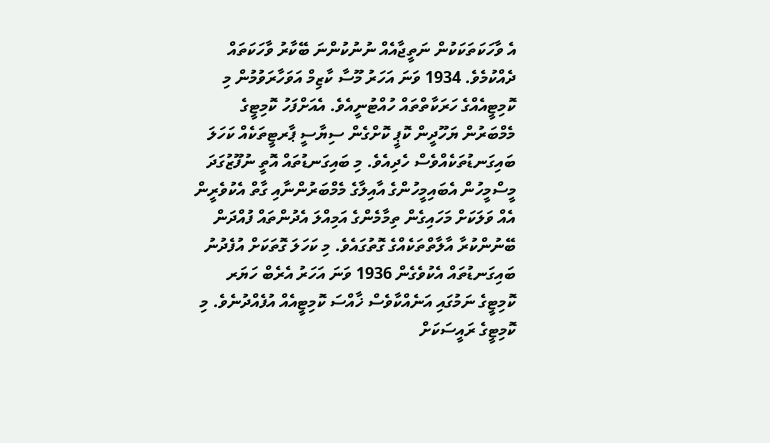އެ ވާހަކަތަކަކުން ނަތީޖާއެއް ނުނުކުންނަ ބޭކާރު ވާހަކަތައް ދެއްކުމެވެ. 1934 ވަނަ އަހަރު މޫސާ ކާޒިމް އަވަހާރަވުމުން މި ކޮމިޓީއެއްގެ ހަރަކާތްތައް ހުއްޓުނީއެވެ. އެއަށްފަހު ކޮމިޓީގެ މެމްބަރުން ޔަހޫދީން ކޮޕީ ކޮށްގެން ސިޔާސީ ޕާރޓީތަކެއް ކަހަލަ ބައިގަނޑުތަކެއްވެސް ހެދިއެވެ. މި ބައިގަނޑުތައް އޮތީ ނުފޫޒުގަދަ މީސްމީހުން އެބައިމީހުންގެ އާއިލާގެ މެމްބަރުންނާއި ގާތް އެކުވެރީން އެއް ވަލަކަށް މަހައިގެން ތިމާމެންގެ އަމިއްލަ އެދުންތައް ފުއްދަން ބޭނުންކުރާ އާލާތްތަކެއްގެ ގޮތުގައެވެ. މި ކަހަލަ ގޮތަކަށް އުފެދުނު ބައިގަނޑުތައް އެކުވެގެން 1936 ވަނަ އަހަރު އެރެބް ހަޔަރ ކޮމިޓީގެ ނަމުގައި އަނެއްކާވެސް ޚާއްސަ ކޮމިޓީއެއް އުފެއްދުނެވެ. މި ކޮމިޓީގެ ރައީސަކަށް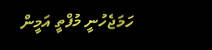ހަމަޖެހުނީ މުފްތީ އަމީން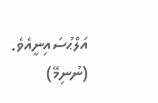އަލްޙުސައިނީއެވެ.
(ނުނިމޭ)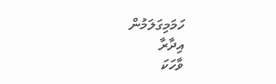ހަމަމިގަލަމުން
އިދާރާ
ވާހަކަ